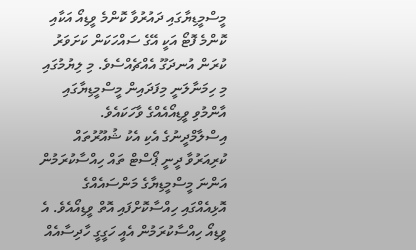މީސްމީޑިޔާގައި ދައުރުވާ ކޮންމެ ވީޑިއޯ އަކާއި ކޮންމެ ފޮޓޯ އަކީ އޭގެ ސައްހަކަން ކަށަވަރު ކުރަން އުނދަގޫ އެއްޗެއްސެވެ. މި ލިޔުމުގައި މި ހިމަނާލަނީ މިފަދައިން މީސްމީޑިޔާގައި އާންމުވި ވީޑިއޯއެއްގެ ވާހަކައެވެ. އިސްލާމްދީނުގެ އެކި އެކު ޝުއޫރުތައް ކުރިއަރުވާ ދީނީ ޕޯސްޓް ތައް ހިއްސާކުރަމުން އަންނަ މީސްމީޑިޔާގެ މަންސައެއްގެ އޮޅިއެއްގައި ހިއްސާކޮށްފައި އޮތް ވީޑިއޯއެވެ. އެ ވީޑިއޯ ހިއްސާކުރަމުން އެއީ ހަގީގީ ހާދިސާއެއް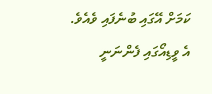ކަމަށް އޭގައި ބުނެފައި ވެއެވެ.
އެ ވީޑިއޯގައި ފެންނަނީ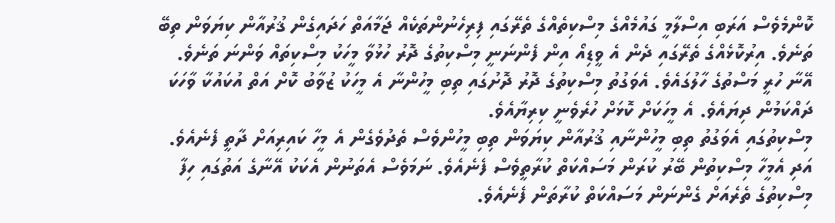ކޮންމެވެސް އަރަބި އިސްލާމީ ގައުމެއްގެ މިސްކިތެއްގެ ތެރޭގައި ފިރިހެނުންތަކެއް ޖަމާއަތް ހަދައިގެން ޤުރުއާން ކިޔަވަން ތިބޭ ތަނެވެ. އިރުކޮޅެއްގެ ތެރޭގައި ދެން އެ ވީޑިއޯ އިން ފެންނަނީ މިސްކިތުގެ ދޮރު ހުޅުވާ މީހަކު މިސްކިތައް ވަންނަ ތަނެވެ. އޭނާ ހުރީ މަސްތުގެ ހާލުގައެވެ. އެވަގުތު މިސްކިތުގެ ދޮރު ދޮށުގައި ތިބި މީހުންނާ އެ މީހަކު ޒުވާބު ކޮށް އަތް އުކައުކާ ވާހަކަ ދައްކަމުން ދިޔައެވެ. އެ މީހަކަށް ކޮޅަށް ހުރެވެނީ ކިރިޔާއެވެ.
މިސްކިތުގައި އެވަގުތު ތިބި މީހުންނާއި ޤުރުއާން ކިޔަވަން ތިބި މީހުންވެސް ތެދުވެގެން އެ މީހާ ކައިރިއަށް ދާތީ ފެނެއެވެ. އަދި އެމީހާ މިސްކިތުން ބޭރު ކުރަން މަސައްކަތް ކުރާތީވެސް ފެނެއެވެ. ނަމަވެސް އެތަނުން އެކަކު އޭނާގެ އަތުގައި ހިފާ މިސްކިތުގެ ތެރެއަށް ގެންނަން މަސައްކަތް ކުރާތަން ފެނެއެވެ.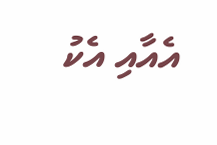އެއާއި އެކު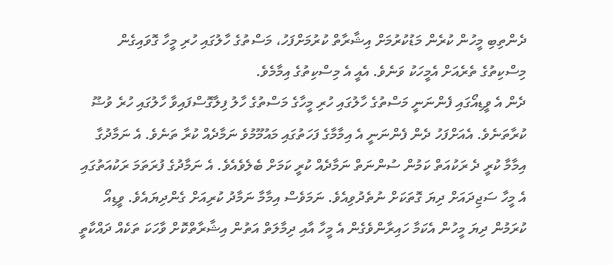ދެންތިބި މީހުން ކުރެން މަޑުކުރުމަށް އިޝާރާތް ކުރުމަށްފަހު، މަސްތުގެ ހާލުގައި ހުރި މީހާ ގޮވައިގެން މިސްކިތުގެ ތެރެއަށް އެމީހަކު ވަނެވެ. އެއީ އެ މިސްކިތުގެ އިމާމެވެ.
ދެން އެ ވީޑިއޯގައި ފެންނަނީ މަސްތުގެ ހާލުގައި ހުރި މީހާގެ މަސްތުގެ ހާލު ފިލާގޮސްފައިވާ ހާލުގައި ހުރެ ވުޟޫ ކުރާތަނެވެ. އެއަށްފަހު ދެން ފެންނަނީ އެ އިމާމާގެ ފަހަތުގައި މައުމޫމުވެ ނަމާދެއް ކުރާ ތަނެވެ. އެ ނަމާދުގާ އިމާމާ ކުރީ ދެ ރަކުއަތް ކަމުން ސުންނަތް ނަމާދެއް ކުރީ ކަމަށް ބެލެވެއެވެ. އެ ނަމާދުގެ ފުރަތަމަ ރަކުއަތުގައި އެ މީހާ ސަޖިދައަށް ދިޔަ ގޮތަކަށް ނުތެދުވިއެވެ. ނަމަވެސް އިމާމާ ނަމާދު ކުރިއަށް ގެންދިޔައެވެ. ވީޑިއޯ ކުރަމުން ދިޔަ މީހުން އެކަމާ ހައިރާންވެގެން އެ މީހާ އާއި ދިމާލަތް އަތުން އިޝާރާތްކޮށް ވާހަކަ ތަކެއް ދައްކާތީ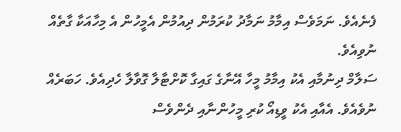ފެނެއެވެ. ނަމަވެސް އިމާމު ނަމާދު ކުރަމުން ދިއުމުން އެމީހުން އެ މިހާއަކާ ގާތެއް ނުވިއެވެ.
ސަލާމް ދިނުމާއި އެކު އިމާމު މީހާ އޭނާގެ ގައިގާ ކޮށްޓާލާ ގޮވާލާ ހެދިއެވެ. ހަބަރެއް ނުވެއެވެ. އެއާއި އެކު ވީޑިއޯ ކުރި މީހުންނާއި ދެންވެސް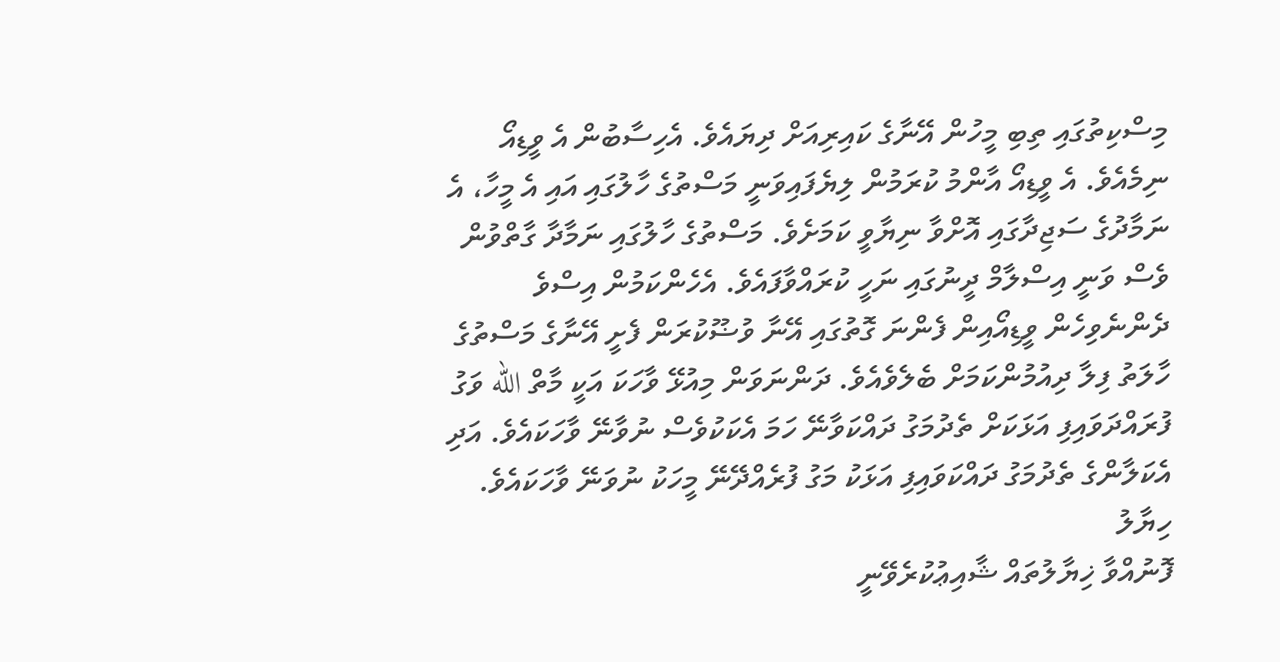މިސްކިތުގައި ތިބި މީހުން އޭނާގެ ކައިރިއަށް ދިޔައެވެ. އެހިސާބުން އެ ވީޑިއޯ ނިމެއެވެ. އެ ވީޑިއޯ އާންމު ކުރަމުން ލިޔެފައިވަނީ މަސްތުގެ ހާލުގައި އައި އެ މީހާ، އެ ނަމާދުގެ ސަޖިދާގައި އޮށްވާ ނިޔާވީ ކަމަށެވެ. މަސްތުގެ ހާލުގައި ނަމާދާ ގާތްވުން ވެސް ވަނީ އިސްލާމް ދީނުގައި ނަހީ ކުރައްވާފައެވެ. އެހެންކަމުން އިސްވެ ދެންނެވިހެން ވީޑިއޯއިން ފެންނަ ގޮތުގައި އޭނާ ވުޟޫކުރަން ފެށީ އޭނާގެ މަސްތުގެ ހާލަތު ފިލާ ދިއުމުންކަމަށް ބެލެވެއެވެ. ދަންނަވަން މިއުޅޭ ވާހަކަ އަކީ މާތް الله ވަގު ފުރައްދަވައިފި އަޅަކަށް ތެދުމަގު ދައްކަވާނޭ ހަމަ އެކަކުވެސް ނުވާނޭ ވާހަކައެވެ. އަދި އެކަލާންގެ ތެދުމަގު ދައްކަވައިފި އަޅަކު މަގު ފުރެއްދޭނޭ މީހަކު ނުވަނޭ ވާހަކައެވެ.
ހިޔާލު
ފޮނުއްވާ ޚިޔާލުތައް ޝާއިޢުކުރެވޭނީ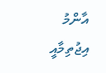އާންމު އިޖުތިމާއީ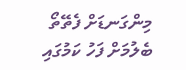މިންގަނޑަށް ފެތޭތޯ ބެލުމަށް ފަހު ކަމުގައި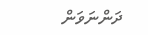ދަންނަވަން